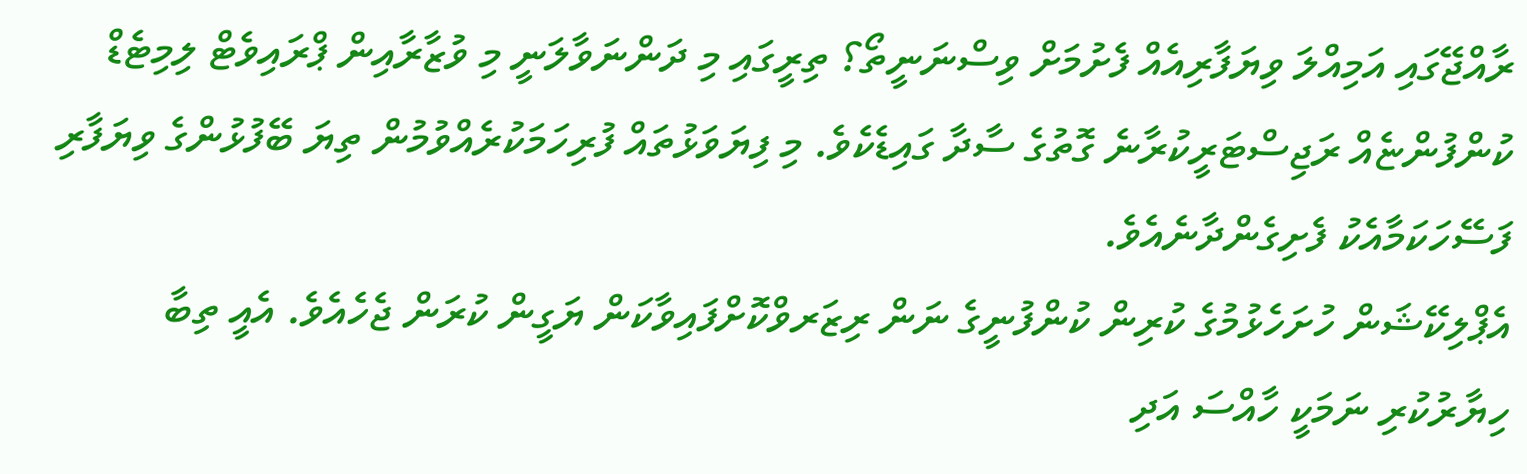ރާއްޖޭގައި އަމިއްލަ ވިޔަފާރިއެއް ފެށުމަށް ވިސްނަނީތޯ؟ ތިރީގައި މި ދަންނަވާލަނީ މި ވުޒާރާއިން ޕްރައިވެޓް ލިމިޓެޑް ކުންފުންޏެއް ރަޖިސްޓަރީކުރާނެ ގޮތުގެ ސާދާ ގައިޑެކެވެ. މި ފިޔަވަޅުތައް ފުރިހަމަކުރެއްވުމުން ތިޔަ ބޭފުޅުންގެ ވިޔަފާރި ފަސޭހަކަމާއެކު ފެށިގެންދާނެއެވެ.
އެޕްލިކޭޝަން ހުށަހެޅުމުގެ ކުރިން ކުންފުނީގެ ނަން ރިޒަރވްކޮށްފައިވާކަން ޔަގީން ކުރަން ޖެހެއެވެ. އެއީ ތިބާ ހިޔާރުކުރި ނަމަކީ ހާއްސަ އަދި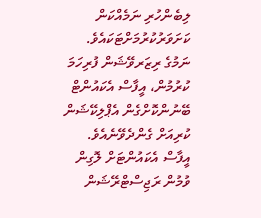ލިބެންހުރި ނަމެއްކަން ކަށަވަރުކުރުމަށްޓަކައެވެ. ނަމުގެ ރިޒަރވޭޝަން ފުރިހަމަ ކުރުމުން، އީފާސް އެކައުންޓް ބޭނުންކޮށްގެން އެޕްލިކޭޝަން ކުރިއަށް ގެންދެވޭނެއެވެ. އީފާސް އެކައުންޓަށް ލޮގިން ވުމުން ރަޖިސްޓްރޭޝަން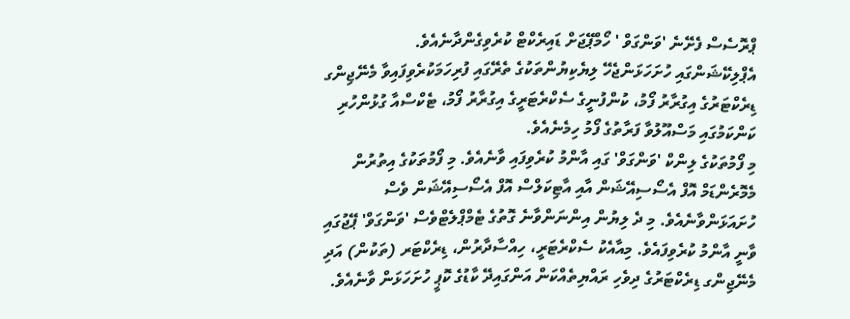ޕްރޮސެސް ފެށޭނެ 'ވަންގަވް ' ހޯމްޕޭޖަށް ޑައިރެކްޓް ކުރެވިގެންދާނެއެވެ.
އެޕްލިކޭޝަންގައި ހުށަހަޅަންޖެހޭ ލިޔެކިޔުންތަކުގެ ތެރޭގައި ފުރިހަމަކުރެވިފައިވާ މެނޭޖިންގ ޑިރެކްޓަރުގެ އިގުރާރު ފޯމު، ކުންފުނީގެ ސެކްރެޓަރީގެ އިގުރާރު ފޯމު، ޓެކްސްއާ ގުޅުންހުރި ކަންކަމުގައި މަސްއޫލުވާ ފަރާތުގެ ފޯމު ހިމެނެއެވެ.
މި ފޯމުތަކުގެ ލިންކް 'ވަންގަވް' ގައި އާންމު ކުރެވިފައި ވާނެއެވެ. މި ފޯމުތަކުގެ އިތުރުން މެމޮރެންޑަމް އޮފް އެސޯސިއޭޝަން އާއި އާޓިކަލްސް އޮފް އެސޯސިއޭޝަން ވެސް ހުށައަޅަންވާނެއެވެ. މި ދެ ލިޔުން އިންނަންވާނެ ގޮތުގެ ޓެމްޕްލެޓްވެސް 'ވަންގަވް' ޕޭޖުގައި ވާނީ އާންމު ކުރެވިފައެވެ. މިއާއެކު ސެކްރެޓަރީ، ހިއްސާދާރުން، ޑިރެކްޓަރ (ތަކުން) އަދި މެނޭޖިންގ ޑިރެކްޓަރުގެ ދިވެހި ރައްޔިތެއްކަން އަންގައިދޭ ކާޑުގެ ކޮޕީ ހުށަހަޅަން ވާނެއެވެ.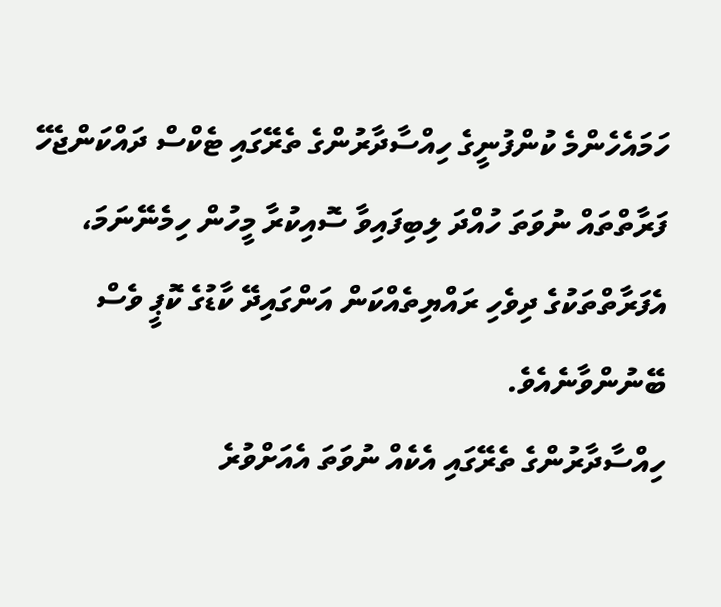ހަމައެހެންމެ ކުންފުނީގެ ހިއްސާދާރުންގެ ތެރޭގައި ޓެކްސް ދައްކަންޖެހޭ ފަރާތްތައް ނުވަތަ ހުއްދަ ލިބިފައިވާ ސޮއިކުރާ މީހުން ހިމެނޭނަމަ، އެފަރާތްތަކުގެ ދިވެހި ރައްޔިތެއްކަން އަންގައިދޭ ކާޑުގެ ކޮޕީ ވެސް ބޭނުންވާނެއެވެ.
ހިއްސާދާރުންގެ ތެރޭގައި އެކެއް ނުވަތަ އެއަށްވުރެ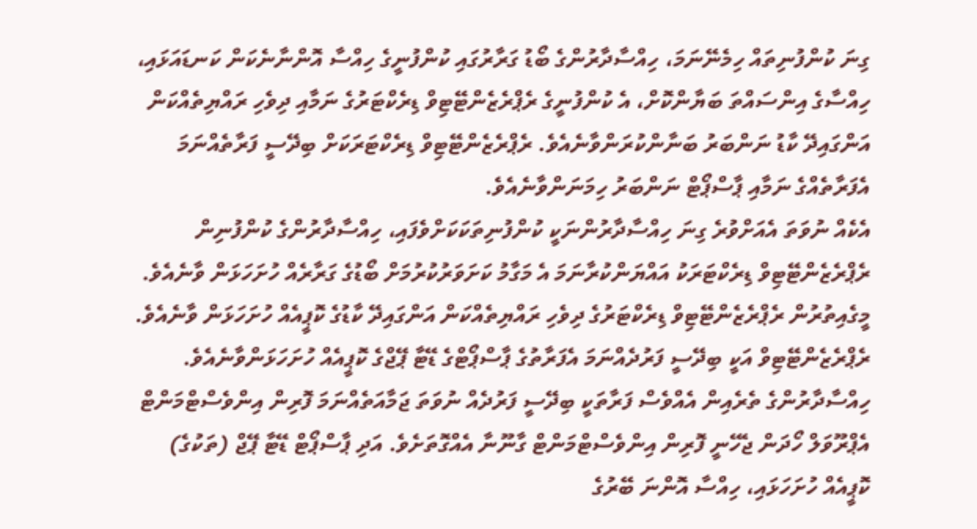ގިނަ ކުންފުނިތައް ހިމެނޭނަމަ، ހިއްސާދާރުންގެ ބޯޑު ގަރާރުގައި ކުންފުނީގެ ހިއްސާ އޮންނާނެކަން ކަނޑައަޅައި، ހިއްސާގެ އިންސައްތަ ބަޔާންކޮށް، އެ ކުންފުނީގެ ރެޕްރެޒެންޓޭޓިވް ޑިރެކްޓަރުގެ ނަމާއި ދިވެހި ރައްޔިތެއްކަން އަންގައިދޭ ކާޑު ނަންބަރު ބަނާންކުރަންވާނެއެވެ. ރެޕްރެޒެންޓޭޓިވް ޑިރެކްޓަރަކަށް ބިދޭސީ ފަރާތެއްނަމަ އެފަރާތެއްގެ ނަމާއި ޕާސްޕޯޓް ނަންބަރު ހިމަނަންވާނެއެވެ.
އެކެއް ނުވަތަ އެއަށްވުރެ ގިނަ ހިއްސާދާރުންނަކީ ކުންފުނިތަކަކަށްވެފައި، ހިއްސާދާރުންގެ ކުންފުނިން ރެޕްރެޒެންޓޭޓިވް ޑިރެކްޓަރަކު އައްޔަންކުރާނަމަ އެ މަގާމު ކަށަވަރުކުރުމަށް ބޯޑުގެ ގަރާރެއް ހުށަހަޅަން ވާނެއެވެ.
މީގެއިތުރުން ރެޕްރެޒެންޓޭޓިވް ޑިރެކްޓަރުގެ ދިވެހި ރައްޔިތެއްކަން އަންގައިދޭ ކާޑުގެ ކޮޕީއެއް ހުށަހަޅަން ވާނެއެވެ. ރެޕްރެޒެންޓޭޓިވް އަކީ ބިދޭސީ ފަރުދެއްނަމަ އެފަރާތުގެ ޕާސްޕޯޓްގެ ޑޭޓާ ޕޭޖްގެ ކޮޕީއެއް ހުށަހަޅަންވާނެއެވެ.
ހިއްސާދާރުންގެ ތެރެއިން އެއްވެސް ފަރާތަކީ ބިދޭސީ ފަރުދެއް ނުވަތަ ޖަމާއަތެއްނަމަ ފޮރިން އިންވެސްޓްމަންޓް އެޕްރޫވަލް ހޯދަން ޖެހޭނީ ފޮރިން އިންވެސްޓްމަންޓް ގާނޫނާ އެއްގޮތަށެވެ. އަދި ޕާސްޕޯޓް ޑޭޓާ ޕޭޖް (ތަކުގެ) ކޮޕީއެއް ހުށަހަޅައި، ހިއްސާ އޮންނަ ބޭރުގެ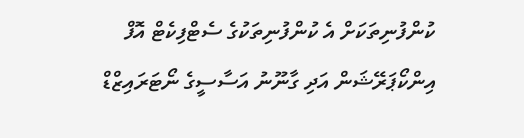ކުންފުނިތަކަށް އެ ކުންފުނިތަކުގެ ސެޓްފިކެޓް އޮފް އިންކޯޕަރޭޝަން އަދި ގާނޫނު އަސާސީގެ ނޯޓަރައިޒްޑް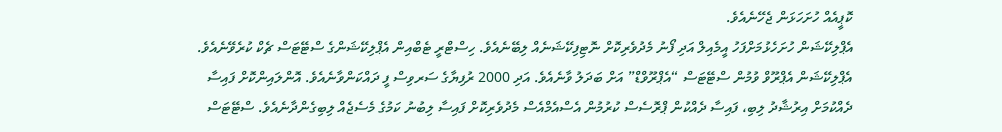ކޮޕީއެއް ހުށަހަޅަން ޖެހޭނެއެވެ.
އެޕްލިކޭޝަން ހުށަހެޅުމަށްފަހު އީމެއިލް އަދި ފޯނު މެދުވެރިކޮށް ނޮޓިފިކޭޝަނެއް ލިބޭނެއެވެ. ހިސްޓްރީ ޓެބްއިން އެޕްލިކޭޝަންގެ ސްޓޭޓަސް ޗެކް ކުރެވޭނެއެވެ. އެޕްލިކޭޝަން އެޕްރޫވް ވުމުން ސްޓޭޓަސް “އެޕްރޫވްޑް” އަށް ބަދަލު ވާނެއެވެ. އަދި 2000 ރުފިޔާގެ ސަރވިސް ފީ ދައްކަންވާނެއެވެ. އޮންލައިންކޮށް ފައިސާ ދެއްކުމަށް އިރުޝާދު ލިބި، ފައިސާ ދެއްކުން ޕްރޮސެސް ކުރުމުން އެސްއެމްއެސް މެދުވެރިކޮށް ފައިސާ ލިބުނު ކަމުގެ މެސެޖެއް ލިބިގެންދާނެއެވެ. ސްޓޭޓަސް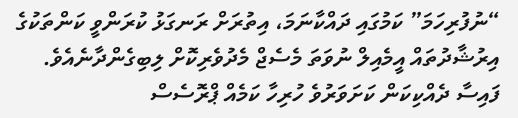“ނުފުރިހަމަ” ކަމުގައި ދައްކާނަމަ، އިތުރަށް ރަނގަޅު ކުރަންވީ ކަންތަކުގެ އިރުޝާދުތައް އީމެއިލް ނުވަތަ މެސެޖް މެދުވެރިކޮށް ލިބިގެންދާނެއެވެ.
ފައިސާ ދެއްކިކަން ކަށަވަރުވެ ހުރިހާ ކަމެއް ޕްރޮސެސް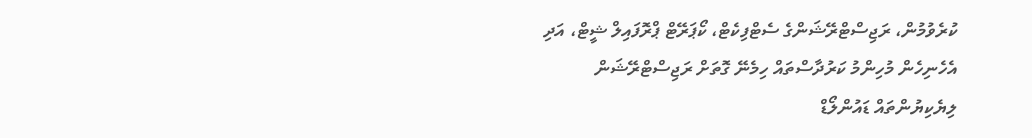ކުރެވުމުން، ރަޖިސްޓްރޭޝަންގެ ސެޓްފިކެޓް، ކޯޕަރޭޓް ޕްރޮފައިލް ޝީޓް، އަދި އެހެނިހެން މުހިންމު ކަރުދާސްތައް ހިމެނޭ ގޮތަށް ރަޖިސްޓްރޭޝަން ލިޔެކިޔުންތައް ޑައުންލޯޑް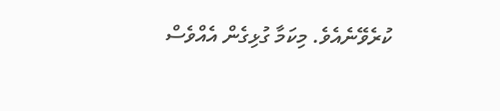ކުރެވޭނެއެވެ. މިކަމާ ގުޅިގެން އެއްވެސް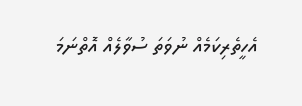އެހީތެރިކަމެއް ނުވަތަ ސުވާލެއް އޮތްނަމަ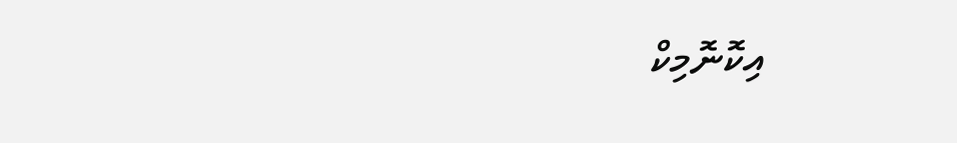އިކޮނޮމިކް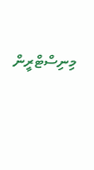މިނިސްޓްރީން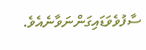ސާފުވެވަޑައިގަންނަވާނެއެވެ.